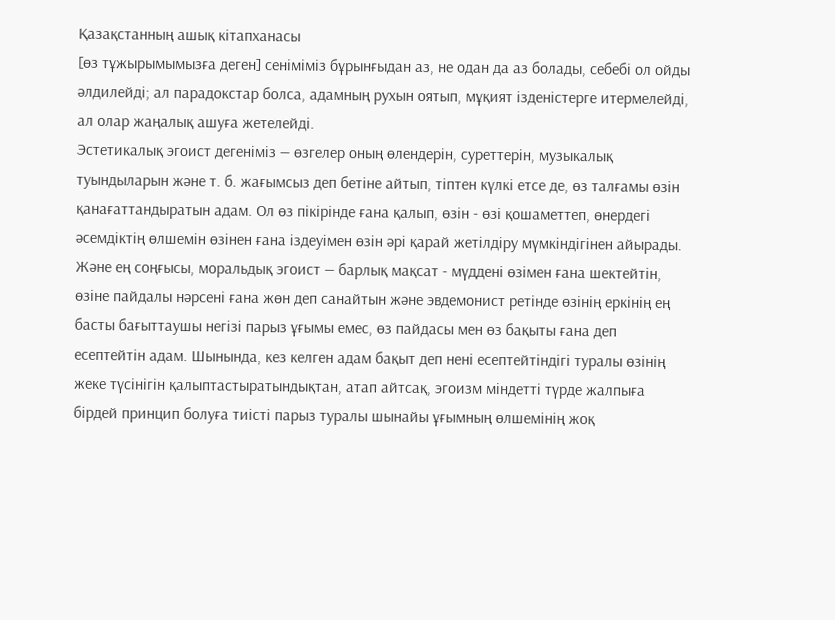Қазақстанның ашық кітапханасы
[өз тұжырымымызға деген] сеніміміз бұрынғыдан аз, не одан да аз болады, себебі ол ойды
әлдилейді; ал парадокстар болса, адамның рухын оятып, мұқият ізденістерге итермелейді,
ал олар жаңалық ашуға жетелейді.
Эстетикалық эгоист дегеніміз — өзгелер оның өлендерін, суреттерін, музыкалық
туындыларын және т. б. жағымсыз деп бетіне айтып, тіптен күлкі етсе де, өз талғамы өзін
қанағаттандыратын адам. Ол өз пікірінде ғана қалып, өзін - өзі қошаметтеп, өнердегі
әсемдіктің өлшемін өзінен ғана іздеуімен өзін әрі қарай жетілдіру мүмкіндігінен айырады.
Және ең соңғысы, моральдық эгоист — барлық мақсат - мүддені өзімен ғана шектейтін,
өзіне пайдалы нәрсені ғана жөн деп санайтын және эвдемонист ретінде өзінің еркінің ең
басты бағыттаушы негізі парыз ұғымы емес, өз пайдасы мен өз бақыты ғана деп
есептейтін адам. Шынында, кез келген адам бақыт деп нені есептейтіндігі туралы өзінің
жеке түсінігін қалыптастыратындықтан, атап айтсақ, эгоизм міндетті түрде жалпыға
бірдей принцип болуға тиісті парыз туралы шынайы ұғымның өлшемінің жоқ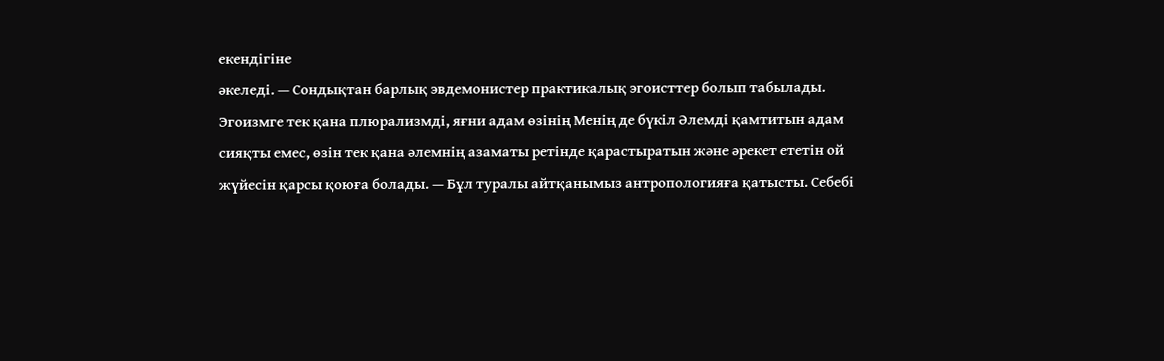екендігіне
әкеледі. — Сондықтан барлық эвдемонистер практикалық эгоисттер болып табылады.
Эгоизмге тек қана плюрализмді, яғни адам өзінің Менің де бүкіл Әлемді қамтитын адам
сияқты емес, өзін тек қана әлемнің азаматы ретінде қарастыратын және әрекет ететін ой
жүйесін қарсы қоюға болады. — Бұл туралы айтқанымыз антропологияға қатысты. Себебі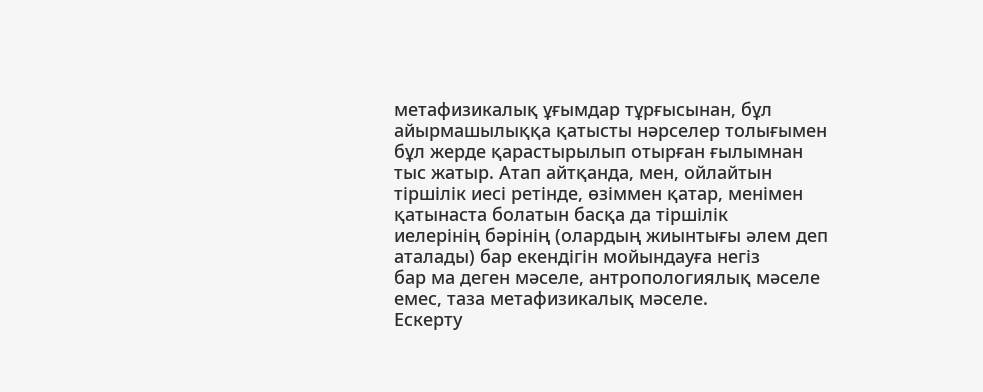метафизикалық ұғымдар тұрғысынан, бұл айырмашылыққа қатысты нәрселер толығымен
бұл жерде қарастырылып отырған ғылымнан тыс жатыр. Атап айтқанда, мен, ойлайтын
тіршілік иесі ретінде, өзіммен қатар, менімен қатынаста болатын басқа да тіршілік
иелерінің бәрінің (олардың жиынтығы әлем деп аталады) бар екендігін мойындауға негіз
бар ма деген мәселе, антропологиялық мәселе емес, таза метафизикалық мәселе.
Ескерту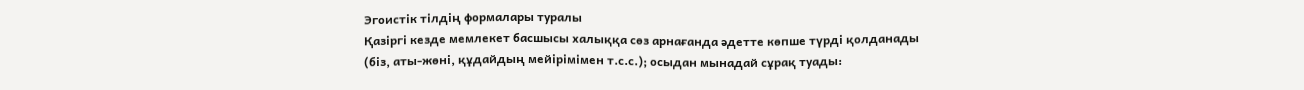Эгоистік тілдің формалары туралы
Қазіргі кезде мемлекет басшысы халыққа сөз арнағанда әдетте көпше түрді қолданады
(біз, аты-жөні, құдайдың мейірімімен т.с.с.); осыдан мынадай сұрақ туады: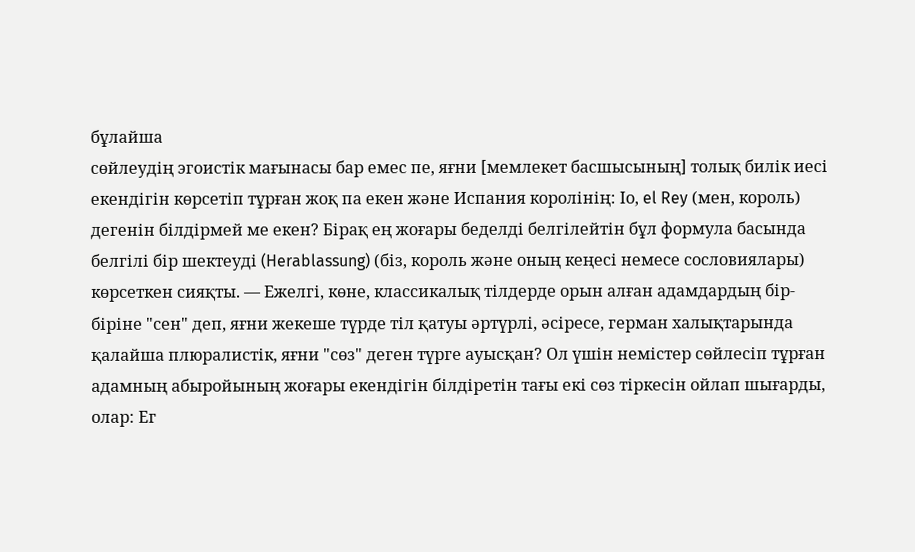бұлайша
сөйлеудің эгоистік мағынасы бар емес пе, яғни [мемлекет басшысының] толық билік иесі
екендігін көрсетіп тұрған жоқ па екен және Испания королінің: Іо, el Rey (мен, король)
дегенін білдірмей ме екен? Бірақ ең жоғары беделді белгілейтін бұл формула басында
белгілі бір шектеуді (Herablassung) (біз, король және оның кеңесі немесе сословиялары)
көрсеткен сияқты. — Ежелгі, көне, классикалық тілдерде орын алған адамдардың бір-
біріне "сен" деп, яғни жекеше түрде тіл қатуы әртүрлі, әсіресе, герман халықтарында
қалайша плюралистік, яғни "сөз" деген түрге ауысқан? Ол үшін немістер сөйлесіп тұрған
адамның абыройының жоғары екендігін білдіретін тағы екі сөз тіркесін ойлап шығарды,
олар: Ег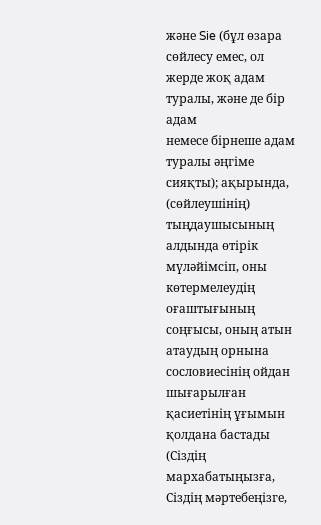және Sie (бұл өзара сөйлесу емес, ол жерде жоқ адам туралы, және де бір адам
немесе бірнеше адам туралы әңгіме сияқты); ақырында, (сөйлеушінің) тыңдаушысының
алдында өтірік мүләйімсіп, оны көтермелеудің оғаштығының соңғысы, оның атын
атаудың орнына сословиесінің ойдан шығарылған қасиетінің ұғымын қолдана бастады
(Сіздің мархабатыңызға, Сіздің мәртебеңізге,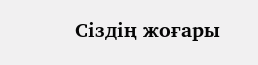Сіздің жоғары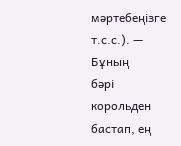мәртебеңізге т.с.с.). — Бұның
бәрі корольден бастап, ең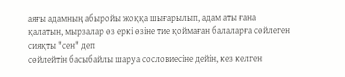аяғы адамның абыройы жоққа шығарылып, адам аты ғана
қалатын, мырзалар өз еркі өзіне тие қоймаған балаларға сөйлеген сияқты "сен" деп
сөйлейтін басыбайлы шаруа сословиесіне дейін, кез келген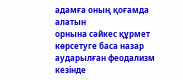адамға оның қоғамда алатын
орнына сәйкес құрмет көрсетуге баса назар аударылған феодализм кезінде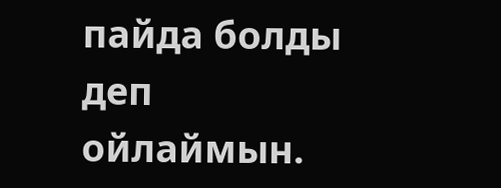пайда болды
деп ойлаймын.